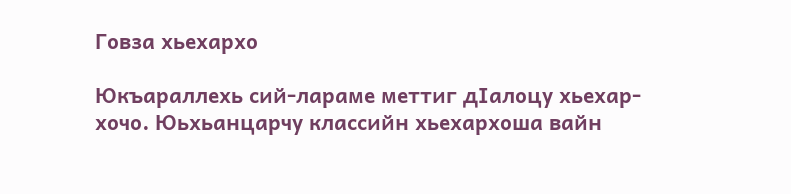Говза хьехархо

Юкъараллехь сий-лараме меттиг дIалоцу хьехар-
хочо. Юьхьанцарчу классийн хьехархоша вайн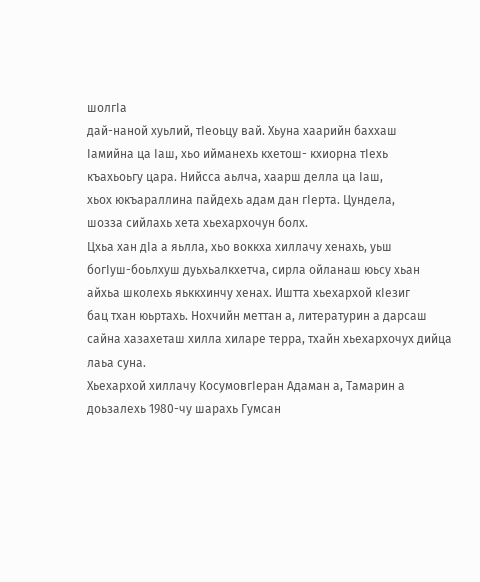шолгIа
дай-наной хуьлий, тIеоьцу вай. Хьуна хаарийн баххаш
Iамийна ца Iаш, хьо ийманехь кхетош- кхиорна тIехь
къахьоьгу цара. Нийсса аьлча, хаарш делла ца Iаш,
хьох юкъараллина пайдехь адам дан гIерта. Цундела,
шозза сийлахь хета хьехархочун болх.
Цхьа хан дIа а яьлла, хьо воккха хиллачу хенахь, уьш
богIуш-боьлхуш дуьхьалкхетча, сирла ойланаш юьсу хьан
айхьа школехь яьккхинчу хенах. Иштта хьехархой кIезиг
бац тхан юьртахь. Нохчийн меттан а, литературин а дарсаш
сайна хазахеташ хилла хиларе терра, тхайн хьехархочух дийца
лаьа суна.
Хьехархой хиллачу КосумовгIеран Адаман а, Тамарин а
доьзалехь 1980-чу шарахь Гумсан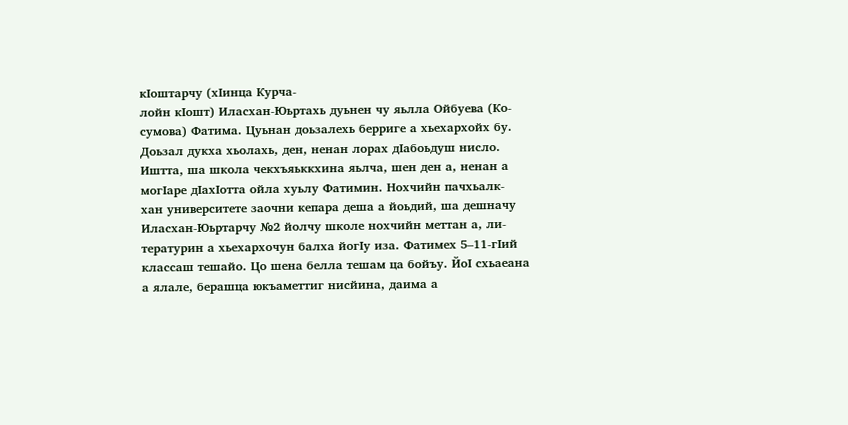кIоштарчу (хIинца Курча-
лойн кIошт) Иласхан-Юьртахь дуьнен чу яьлла Ойбуева (Ко-
сумова) Фатима. Цуьнан доьзалехь берриге а хьехархойх бу.
Доьзал дукха хьолахь, ден, ненан лорах дIабоьдуш нисло.
Иштта, ша школа чекхъяьккхина яьлча, шен ден а, ненан а
могIаре дIахIотта ойла хуьлу Фатимин. Нохчийн пачхьалк-
хан университете заочни кепара деша а йоьдий, ша дешначу
Иласхан-Юьртарчу №2 йолчу школе нохчийн меттан а, ли-
тературин а хьехархочун балха йогIу иза. Фатимех 5–11-гIий
классаш тешайо. Цо шена белла тешам ца бойъу. ЙоI схьаеана
а ялале, берашца юкъаметтиг нисйина, даима а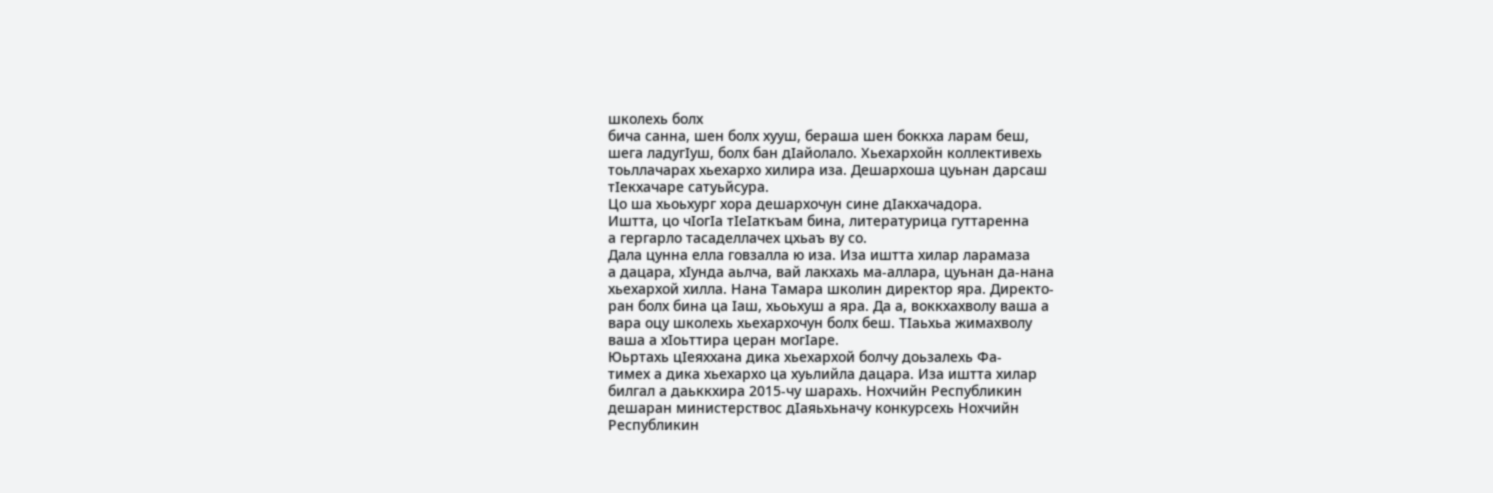школехь болх
бича санна, шен болх хууш, бераша шен боккха ларам беш,
шега ладугIуш, болх бан дIайолало. Хьехархойн коллективехь
тоьллачарах хьехархо хилира иза. Дешархоша цуьнан дарсаш
тIекхачаре сатуьйсура.
Цо ша хьоьхург хора дешархочун сине дIакхачадора.
Иштта, цо чIогIа тIеIаткъам бина, литературица гуттаренна
а гергарло тасаделлачех цхьаъ ву со.
Дала цунна елла говзалла ю иза. Иза иштта хилар ларамаза
а дацара, хIунда аьлча, вай лакхахь ма-аллара, цуьнан да-нана
хьехархой хилла. Нана Тамара школин директор яра. Директо-
ран болх бина ца Iаш, хьоьхуш а яра. Да а, воккхахволу ваша а
вара оцу школехь хьехархочун болх беш. ТIаьхьа жимахволу
ваша а хIоьттира церан могIаре.
Юьртахь цIеяххана дика хьехархой болчу доьзалехь Фа-
тимех а дика хьехархо ца хуьлийла дацара. Иза иштта хилар
билгал а даьккхира 2015-чу шарахь. Нохчийн Республикин
дешаран министерствос дIаяьхьначу конкурсехь Нохчийн
Республикин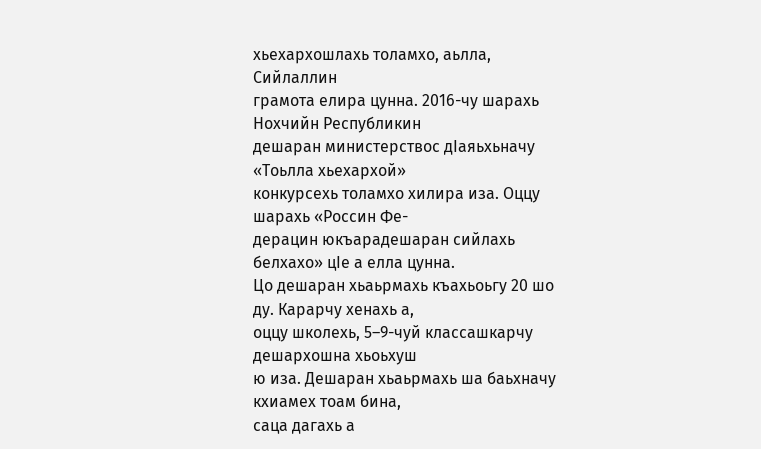хьехархошлахь толамхо, аьлла, Сийлаллин
грамота елира цунна. 2016-чу шарахь Нохчийн Республикин
дешаран министерствос дIаяьхьначу «Тоьлла хьехархой»
конкурсехь толамхо хилира иза. Оццу шарахь «Россин Фе-
дерацин юкъарадешаран сийлахь белхахо» цIе а елла цунна.
Цо дешаран хьаьрмахь къахьоьгу 20 шо ду. Карарчу хенахь а,
оццу школехь, 5–9-чуй классашкарчу дешархошна хьоьхуш
ю иза. Дешаран хьаьрмахь ша баьхначу кхиамех тоам бина,
саца дагахь а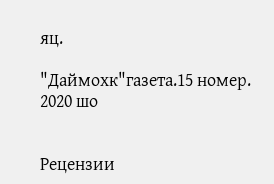яц.

"Даймохк"газета.15 номер. 2020 шо


Рецензии